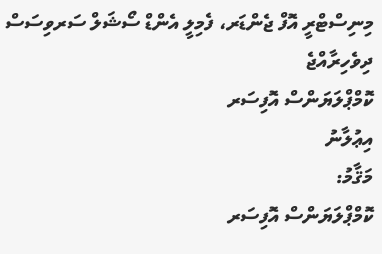މިނިސްޓްރީ އޮފް ޖެންޑަރ، ފެމިލީ އެންޑް ސޯޝަލް ސަރވިސަސް
ދިވެހިރާއްޖެ
ކޮމްޕްލަޔަންސް އޮފިސަރ
އިޢުލާނު
މަޤާމު:
ކޮމްޕްލަޔަންސް އޮފިސަރ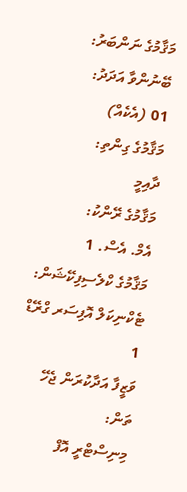މަޤާމުގެ ނަންބަރު:
ބޭނުންވާ އަދަދު:
01 (އެކެއް)
މަޤާމުގެ ގިންތި:
ދާއިމީ
މަޤާމުގެ ރޭންކު:
އެމް. އެސް. 1
މަޤާމުގެ ކްލެސިފިކޭޝަން:
ޓެކްނިކަލް އޮފިސަރ ގްރޭޑް 1
ވަޒީފާ އަދާކުރަން ޖެހޭ ތަން:
މިނިސްޓްރީ އޮފް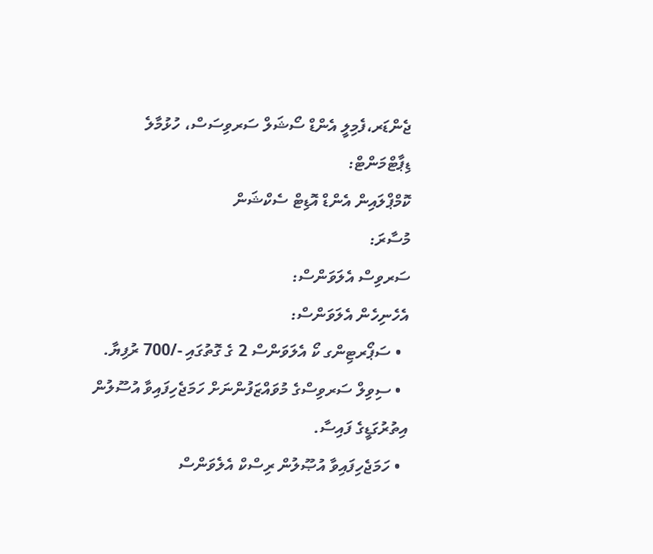ޖެންޑަރ،ފެމިލީ އެންޑް ސޯޝަލް ސަރވިސަސް، ހުޅުމާލެ
ޑިޕާޓްމަންޓް:
ކޮމްޕްލައިން އެންޑް އޮޑިޓް ސެކްޝަން
މުސާރަ:
ސަރވިސް އެލަވަންސް:
އެހެނިހެން އެލަވަންސް:
  • ސަޕޯރޓިންގ ކޯ އެލަވަންސް 2 ގެ ގޮތުގައި -/700 ރުފިޔާ.
  • ސިވިލް ސަރވިސްގެ މުވައްޒަފުންނަށް ހަމަޖެހިފައިވާ އުސޫލުން އިތުރުގަޑީގެ ފައިސާ.
  • ހަމަޖެހިފައިވާ އުޞޫލުން ރިސްކް އެލެވަންސް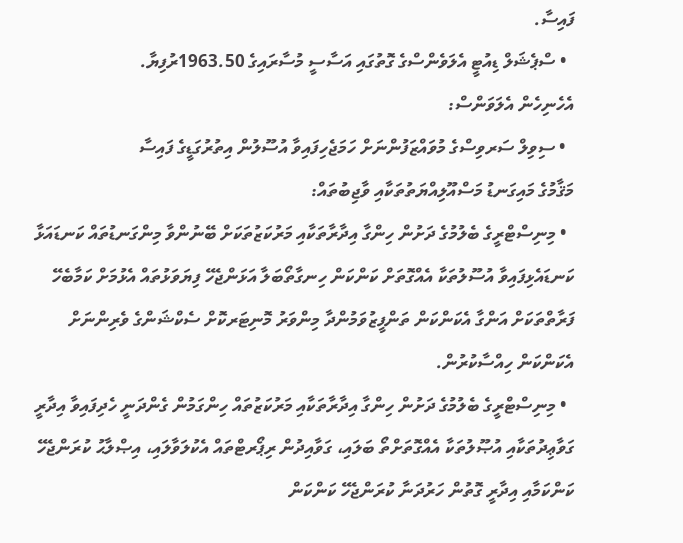ފައިސާ.
  • ސްޕެޝަލް ޑިއުޓީ އެލަވެންސްގެ ގޮތުގައި އަސާސީ މުސާރައިގެ 1963.50ރުފިޔާ.
އެހެނިހެން އެލަވަންސް:
  • ސިވިލް ސަރވިސްގެ މުވައްޒަފުންނަށް ހަމަޖެހިފައިވާ އުސޫލުން އިތުރުގަޑީގެ ފައިސާ
މަޤާމުގެ މައިގަނޑު މަސްއޫލިއްޔަތުތަކާއި ވާޖިބުތައް:
  • މިނިސްޓްރީގެ ބެލުމުގެ ދަށުން ހިންގާ އިދާރާތަކާއި މަރުކަޒުތަކަށް ބޭނުންވާ މިންގަނޑުތައް ކަނޑައަޅާ ކަނޑައެޅިފައިވާ އުސޫލުތަކާ އެއްގޮތަށް ކަންކަން ހިނގާތޯބަލާ އަޅަންޖެހޭ ފިޔަވަޅުތައް އެޅުމަށް ކަމާބެހޭ ފަރާތްތަކަށް އަންގާ އެކަންކަން ތަންފީޒުވަމުންދާ މިންވަރު މޮނިޓަރކޮށް ސެކްޝަންގެ ވެރިންނަށް އެކަންކަން ހިއްސާކުރުން.
  • މިނިސްޓްރީގެ ބެލުމުގެ ދަށުން ހިންގާ އިދާރާތަކާއި މަރުކަޒުތައް ހިންގަމުން ގެންދަނީ ހެދިފައިވާ އިދާރީ ގަވާޢިދުތަކާއި އުޞޫލުތަކާ އެއްގޮތަށްތޯ ބަލައި، ގަވާއިދުން ރިޕޯރޓްތައް އެކުލަވާލައި، އިޞްލާޙު ކުރަންޖެހޭ ކަންކަމާއި އިދާރީ ގޮތުން ހަރުދަނާ ކުރަންޖެހޭ ކަންކަން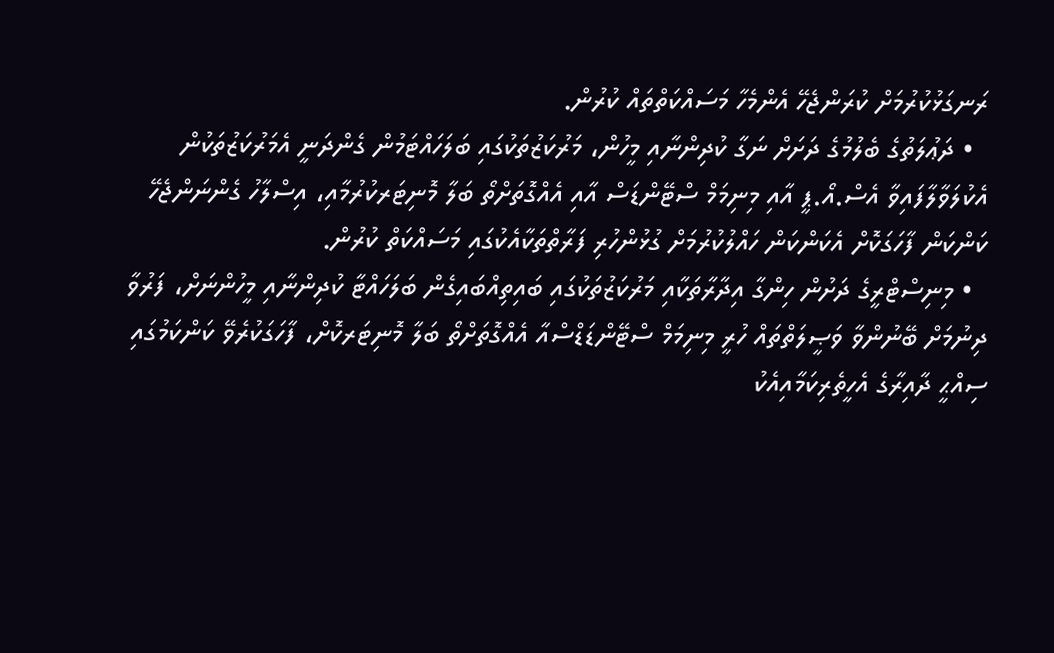ރަނގަޅުކުރުމަށް ކުރަންޖެހޭ އެންމެހާ މަސައްކަތްތައް ކުރުން.
  • ދަޢުލަތުގެ ބެލުމުގެ ދަށަށް ނަގާ ކުދިންނާއި މީހުން، މަރުކަޒުތަކުގައި ބަލަހައްޓަމުން ގެންދަނީ އެމަރުކަޒުތަކުން އެކުލަވާލާފައިވާ އެސް.އޯ.ޕީ އާއި މިނިމަމް ސްޓޭންޑަސް އާއި އެއްގޮތަށްތޯ ބަލާ މޮނިޓަރކުރުމާއި، އިސްލާހު ގެންނަންޖެހޭ ކަންކަން ފާހަގަކޮށް އެކަންކަން ހައްލުކުރުމަށް ގުޅުންހުރި ފަރާތްތަކާއެކުގައި މަސައްކަތް ކުރުން.
  • މިނިސްޓްރީގެ ދަށުން ހިންގާ އިދާރާތަކާއި މަރުކަޒުތަކުގައި ބައިތިއްބައިގެން ބަލަހައްޓާ ކުދިންނާއި މީހުންނަށް، ފަރުވާ ދިނުމަށް ބޭނުންވާ ވަޞީލަތްތައް ހުރީ މިނިމަމް ސްޓޭންޑަޑްސްއާ އެއްގޮތަށްތޯ ބަލާ މޮނިޓަރކޮށް، ފާހަގަކުރެވޭ ކަންކަމުގައި ސިއްޙީ ދާއިރާގެ އެހީތެރިކަމާއިއެކު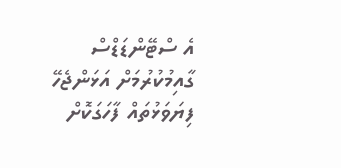އެ ސްޓޭންޑަޑްސް ގާއިމުކުރުމަށް އަޅަންޖެހޭ ފިޔަވަޅުތައް ފާހަގަކޮށް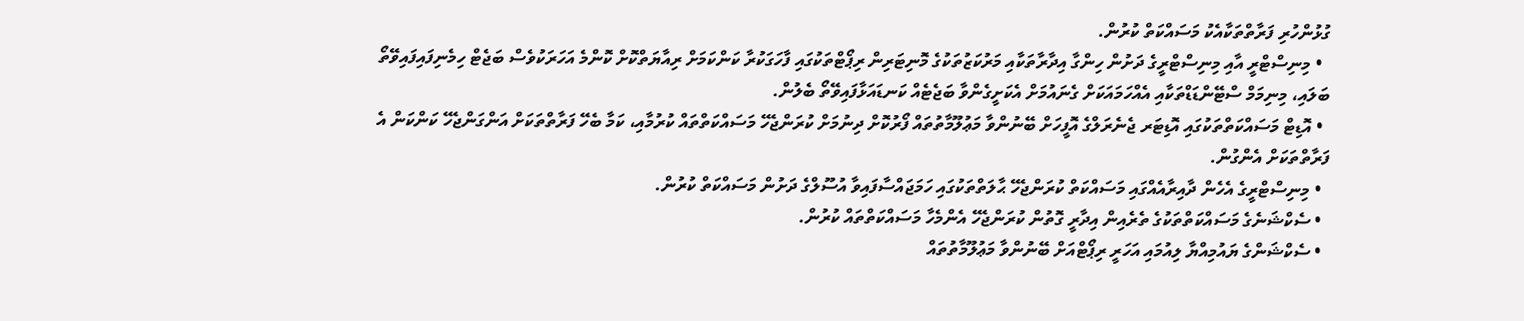ގުޅުންހުރި ފަރާތްތަކާއެކު މަސައްކަތް ކުރުން.
  • މިނިސްޓްރީ އާއި މިނިސްޓްރީގެ ދަށުން ހިންގާ އިދާރާތަކާއި މަރުކަޒުތަކުގެ މޮނިޓަރިން ރިޕޯޓްތަކުގައި ފާހަގަކުރާ ކަންކަމަށް ރިއާޔަތްކޮށް ކޮންމެ އަހަރަކުވެސް ބަޖެޓް ހިމެނިފައިފައިވޭތޯ ބަލައި، މިނިމަމް ސްޓޭންޑަޑްތަކާއި އެއްހަމައަކަށް ގެނައުމަށް އެކަށީގެންވާ ބަޖެޓެއް ކަނޑައަޅާފައިވޭތޯ ބެލުން.
  • އޮޑިޓް މަސައްކަތްތަކުގައި އޮޑިޓަރ ޖެނެރަލްގެ އޮފީހަށް ބޭނުންވާ މަޢުލޫމާތުތައް ފޯރުކޮށް ދިނުމަށް ކުރަންޖެހޭ މަސައްކަތްތައް ކުރުމާއި، ކަމާ ބެހޭ ފަރާތްތަކަށް އަންގަންޖެހޭ ކަންކަން އެ ފަރާތްތަކަށް އެންގުން.
  • މިނިސްޓްރީގެ އެހެން ދާއިރާއެއްގައި މަސައްކަތް ކުރަންޖެހޭ ޙާލަތްތަކުގައި ހަމަޖައްސާފައިވާ އުސޫލްގެ ދަށުން މަސައްކަތް ކުރުން.
  • ސެކްޝަނެގެ މަސައްކަތްތަކުގެ ތެރެއިން އިދާރީ ގޮތުން ކުރަންޖެހޭ އެންމެހާ މަސައްކަތްތައް ކުރުން.
  • ސެކްޝަންގެ ޔައުމިއްޔާ ލިއުމައި އަހަރީ ރިޕޯޓްއަށް ބޭނުންވާ މަޢުލޫމާތުތައް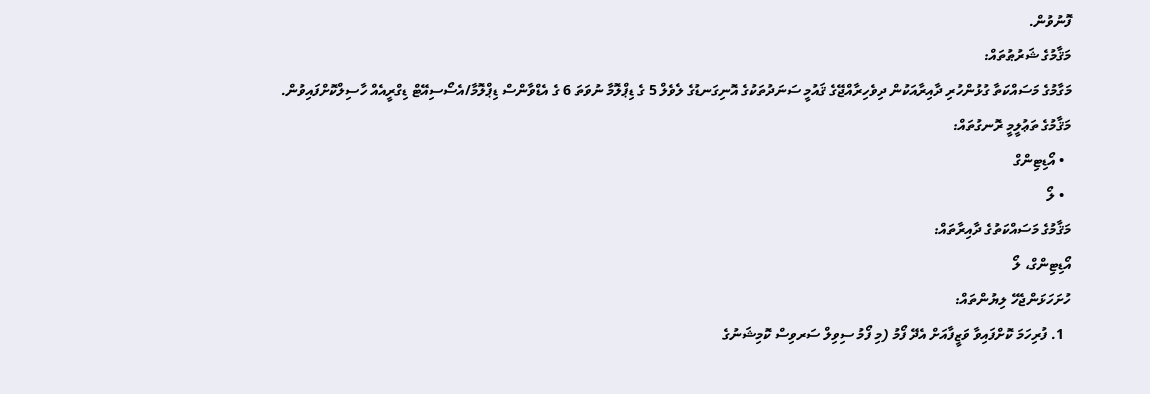ފޮނުވުން.
މަޤާމުގެ ޝަރުޠުތައް:
މަގާމުގެ މަސައްކަތާ ގުޅުންހުރި ދާއިރާއަކުން ދިވެހިރާއްޖޭގެ ޤައުމީ ސަނަދުތަކުގެ އޮނިގަނޑުގެ ލެވެލް 5 ގެ ޑިޕްލޮމާ ނުވަތަ 6 ގެ އެޑްވާންސް ޑިޕްލޮމާ/އެސޯސިއޭޓް ޑިގްރީއެއް ހާސިލްކޮށްފައިވުން.
މަޤާމުގެ ތަޢުލީމީ ރޮނގުތައް:
  • އޯޑިޓިންގް
  • ލޯ
މަޤާމުގެ މަސައްކަތުގެ ދާއިރާތައް:
އޯޑިޓިންގް، ލޯ
ހުށަހަޅަންޖެހޭ ލިޔުންތައް:
  1. ފުރިހަމަ ކޮށްފައިވާ ވަޒީފާއަށް އެދޭ ފޯމު (މި ފޯމު ސިވިލް ސަރވިސް ކޮމިޝަނުގެ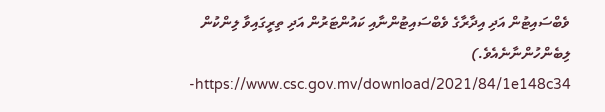ވެބްސައިޓުން އަދި އިދާރާގެ ވެބްސައިޓުންނާއި ކައުންޓަރުން އަދި ތިރީގައިވާ ލިންކުން ލިބެންހުންނާނެއެވެ.)  https://www.csc.gov.mv/download/2021/84/1e148c34-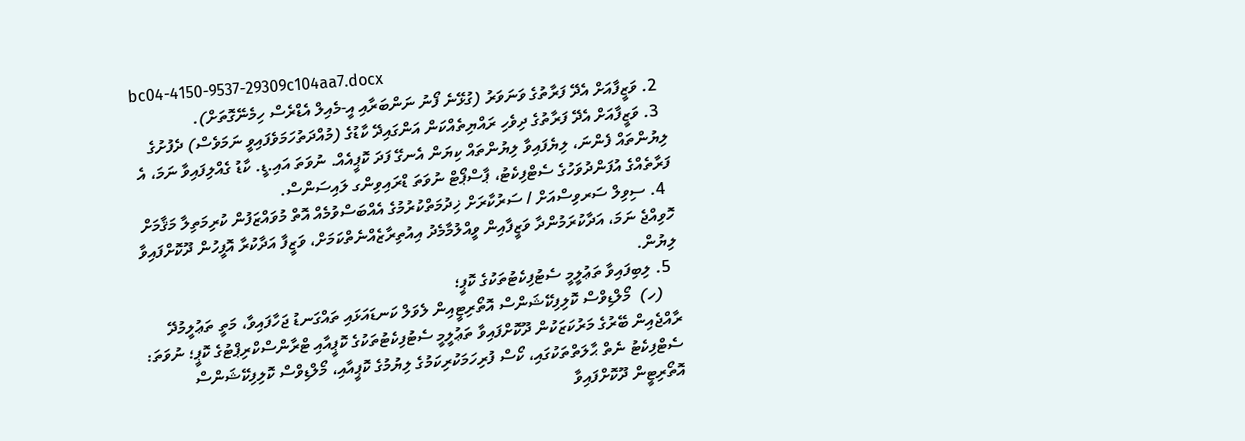bc04-4150-9537-29309c104aa7.docx
  2. ވަޒީފާއަށް އެދޭ ފަރާތުގެ ވަނަވަރު (ގުޅޭނެ ފޯނު ނަންބަރާއި އީ-މެއިލް އެޑްރެސް ހިމެނޭގޮތަށް).
  3. ވަޒީފާއަށް އެދޭ ފަރާތުގެ ދިވެހި ރައްޔިތެއްކަން އަންގައިދޭ ކާޑުގެ (މުއްދަތުހަމަވެފައިވީ ނަމަވެސް) ދެފުށުގެ ލިޔުންތައް ފެންނަ، ލިޔެފައިވާ ލިޔުންތައް ކިޔަން އެނގޭ ފަދަ ކޮޕީއެއް. ނުވަތަ އައި.ޑީ. ކާޑު ގެއްލިފައިވާ ނަމަ، އެ ފަރާތެއްގެ އުފަންދުވަހުގެ ސެޓްފިކެޓު، ޕާސްޕޯޓް ނުވަތަ ޑްރައިވިންގ ލައިސަންސް.
  4. ސިވިލް ސަރވިސްއަށް / ސަރުކާރަށް ޚިދުމަތްކުރުމުގެ އެއްބަސްވުމެއް އޮތް މުވައްޒަފުން ކުރިމަތިލާ މަޤާމަށް ހޮވިއްޖެ ނަމަ، އަދާކުރަމުންދާ ވަޒީފާއިން ވީއްލުމާމެދު އިއުތިރާޒެއްނެތްކަމަށް، ވަޒީފާ އަދާކުރާ އޮފީހުން ދޫކޮށްފައިވާ ލިޔުން.
  5. ލިބިފައިވާ ތަޢުލީމީ ސެޓުފިކެޓުތަކުގެ ކޮޕީ؛
    (ހ)  މޯލްޑިވްސް ކޮލިފިކޭޝަންސް އޮތޯރިޓީއިން ލެވަލް ކަނޑައަޅައި ތައްގަނޑު ޖަހާފައިވާ، މަތީ ތަޢުލީމުދޭ ރާއްޖެއިން ބޭރުގެ މަރުކަޒަކުން ދޫކޮށްފައިވާ ތަޢުލީމީ ސެޓުފިކެޓުތަކުގެ ކޮޕީއާއި ޓްރާންސްކްރިޕްޓުގެ ކޮޕީ؛ ނުވަތަ: ސެޓްފިކެޓު ނެތް ޙާލަތްތަކުގައި، ކޯސް ފުރިހަމަކުރިކަމުގެ ލިޔުމުގެ ކޮޕީއާއި، މޯލްޑިވްސް ކޮލިފިކޭޝަންސް އޮތޯރިޓީން ދޫކޮށްފައިވާ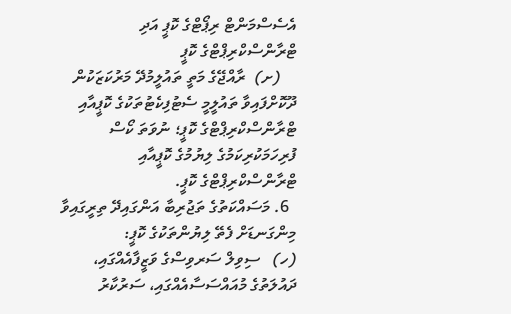އެސެސްމަންޓް ރިޕޯޓްގެ ކޮޕީ އަދި ޓްރާންސްކްރިޕްޓްގެ ކޮޕީ
    (ށ)  ރާއްޖޭގެ މަތީ ތައުލީމުދޭ މަރުކަޒަކުން ދޫކޮށްފައިވާ ތައުލީމީ ސެޓުފިކެޓުތަކުގެ ކޮޕީއާއި ޓްރާންސްކްރިޕްޓްގެ ކޮޕީ؛ ނުވަތަ ކޯސް ފުރިހަމަކުރިކަމުގެ ލިޔުމުގެ ކޮޕީއާއި ޓްރާންސްކްރިޕްޓްގެ ކޮޕީ.
  6. މަސައްކަތުގެ ތަޖުރިބާ އަންގައިދޭ ތިރީގައިވާ މިންގަނޑަށް ފެތޭ ލިޔުންތަކުގެ ކޮޕީ:
(ހ)   ސިވިލް ސަރވިސްގެ ވަޒީފާއެއްގައި، ދައުލަތުގެ މުއައްސަސާއެއްގައި، ސަރުކާރު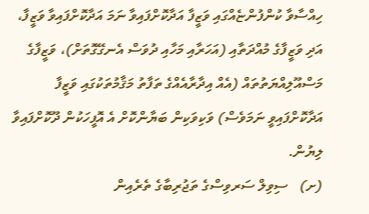ހިއްސާވާ ކުންފުންޏެއްގައި ވަޒީފާ އަދާކޮށްފައިވާ ނަމަ އަދާކޮށްފައިވާ ވަޒީފާ، އަދި ވަޒީފާގެ މުއްދަތާއި (އަހަރާއި މަހާއި ދުވަސް އެނގޭގޮތަށް)، ވަޒީފާގެ މަސްއޫލިއްޔަތުތައް (އެއް އިދާރާއެއްގެ ތަފާތު މަޤާމުތަކުގައި ވަޒީފާ އަދާކޮށްފައިވީ ނަމަވެސް) ވަކިވަކިން ބަޔާންކޮށް އެ އޮފީހަކުން ދޫކޮށްފައިވާ ލިޔުން.
(ށ)   ސިވިލް ސަރވިސްގެ ތަޖުރިބާގެ ތެރެއިން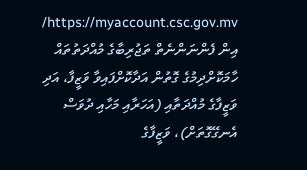https://myaccount.csc.gov.mv/ އިން ފެންނަންނެތް ތަޖުރިބާގެ މުއްދަތުތައް ހާމަކޮށްދިމުގެ ގޮތުން އަދާކޮށްފައިވާ ވަޒީފާ، އަދި ވަޒީފާގެ މުއްދަތާއި (އަހަރާއި މަހާއި ދުވަސް އެނގޭގޮތަށް)، ވަޒީފާގެ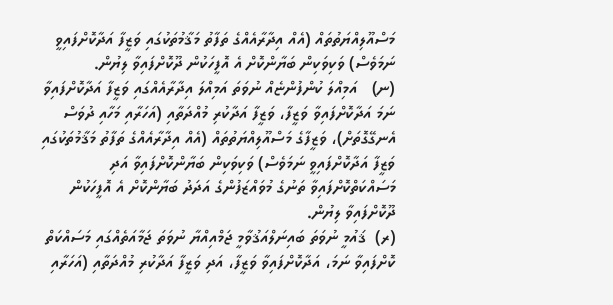މަސްއޫލިއްޔަތުތައް (އެއް އިދާރާއެއްގެ ތަފާތު މަޤާމުތަކުގައި ވަޒީފާ އަދާކޮށްފައިވީ ނަމަވެސް) ވަކިވަކިން ބަޔާންކޮށް އެ އޮފީހަކުން ދޫކޮށްފައިވާ ލިޔުން.
(ނ)   އަމިއްލަ ކުންފުންޏެއް ނުވަތަ އަމިއްލަ އިދާރާއެއްގައި ވަޒީފާ އަދާކޮށްފައިވާ ނަމަ އަދާކޮށްފައިވާ ވަޒީފާ، ވަޒީފާ އަދާކުރި މުއްދަތާއި (އަހަރާއި މަހާއި ދުވަސް އެނގޭގޮތަށް)، ވަޒީފާގެ މަސްއޫލިއްޔަތުތައް (އެއް އިދާރާއެއްގެ ތަފާތު މަޤާމުތަކުގައި ވަޒީފާ އަދާކޮށްފައިވީ ނަމަވެސް) ވަކިވަކިން ބަޔާންކޮށްފައިވާ އަދި މަސައްކަތްކޮށްފައިވާ ތަނުގެ މުވައްޒަފުންގެ އަދަދު ބަޔާންކޮށް އެ އޮފީހަކުން ދޫކޮށްފައިވާ ލިޔުން.
(ރ)  ޤައުމީ ނުވަތަ ބައިނަލްއަޤުވާމީ ޖަމްއިއްޔާ ނުވަތަ ޖަމާއަތެއްގައި މަސައްކަތް ކޮށްފައިވާ ނަމަ، އަދާކޮށްފައިވާ ވަޒީފާ، އަދި ވަޒީފާ އަދާކުރި މުއްދަތާއި (އަހަރާއި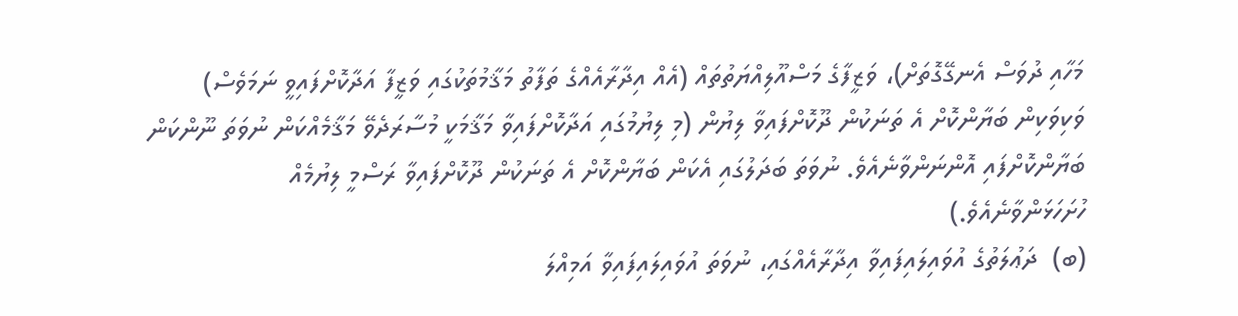މަހާއި ދުވަސް އެނގޭގޮތަށް)، ވަޒީފާގެ މަސްއޫލިއްޔަތުތައް (އެއް އިދާރާއެއްގެ ތަފާތު މަޤާމުތަކުގައި ވަޒީފާ އަދާކޮށްފައިވީ ނަމަވެސް) ވަކިވަކިން ބަޔާންކޮށް އެ ތަނަކުން ދޫކޮށްފައިވާ ލިޔުން (މި ލިޔުމުގައި އަދާކޮށްފައިވާ މަޤާމަކީ މުސާރަދެވޭ މަޤާމެއްކަން ނުވަތަ ނޫންކަން ބަޔާންކޮށްފައި އޮންނަންވާނެއެވެ. ނުވަތަ ބަދަލުގައި އެކަން ބަޔާންކޮށް އެ ތަނަކުން ދޫކޮށްފައިވާ ރަސްމީ ލިޔުމެއް ހުށަހަޅަންވާނެއެވެ.)
(ބ)  ދަޢުލަތުގެ އުވައިލައިފައިވާ އިދާރާއެއްގައި، ނުވަތަ އުވައިލައިފައިވާ އަމިއްލަ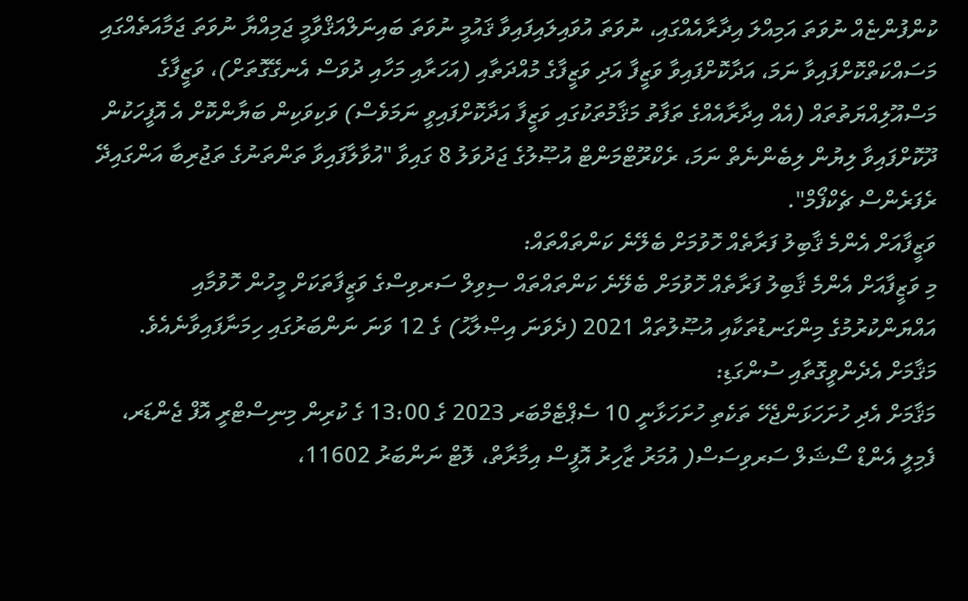ކުންފުންޏެއް ނުވަތަ އަމިއްލަ އިދާރާއެއްގައި، ނުވަތަ އުވައިލައިފައިވާ ޤައުމީ ނުވަތަ ބައިނަލްއަޤްވާމީ ޖަމިއްޔާ ނުވަތަ ޖަމާއަތެއްގައި މަސައްކަތްކޮށްފައިވާ ނަމަ، އަދާކޮށްފައިވާ ވަޒީފާ އަދި ވަޒީފާގެ މުއްދަތާއި (އަހަރާއި މަހާއި ދުވަސް އެނގޭގޮތަށް)، ވަޒީފާގެ މަސްއޫލިއްޔަތުތައް (އެއް އިދާރާއެއްގެ ތަފާތު މަޤާމުތަކުގައި ވަޒީފާ އަދާކޮށްފައިވީ ނަމަވެސް) ވަކިވަކިން ބަޔާންކޮށް އެ އޮފީހަކުން ދޫކޮށްފައިވާ ލިޔުން ލިބެންނެތް ނަމަ، ރެކްރޫޓްމަންޓް އުޞޫލުގެ ޖަދުވަލު 8 ގައިވާ "އުވާލާފައިވާ ތަންތަނުގެ ތަޖުރިބާ އަންގައިދޭ ރެފަރެންސް ޗެކްފޯމް".
ވަޒީފާއަށް އެންމެ ޤާބިލު ފަރާތެއް ހޮވުމަށް ބެލޭނެ ކަންތައްތައް:
މި ވަޒީފާއަށް އެންމެ ޤާބިލު ފަރާތެއް ހޮވުމަށް ބެލޭނެ ކަންތައްތައް ސިވިލް ސަރވިސްގެ ވަޒީފާތަކަށް މީހުން ހޮވުމާއި އައްޔަންކުރުމުގެ މިންގަނޑުތަކާއި އުޞޫލުތައް 2021 (ދެވަނަ އިޞްލާޙު) ގެ 12 ވަނަ ނަންބަރުގައި ހިމަނާފައިވާނެއެވެ.
މަޤާމަށް އެދެންވީގޮތާއި ސުންގަޑި:
މަޤާމަށް އެދި ހުށަހަޅަންޖެހޭ ތަކެތި ހުށަހަޅާނީ 10 ސެޕްޓެމްބަރ 2023 ގެ 13:00 ގެ ކުރިން މިނިސްޓްރީ އޮފް ޖެންޑަރ، ފެމިލީ އެންޑް ސޯޝަލް ސަރވިސަސް( އުމަރު ޒާހިރު އޮފީސް އިމާރާތް، ލޮޓް ނަންބަރު 11602،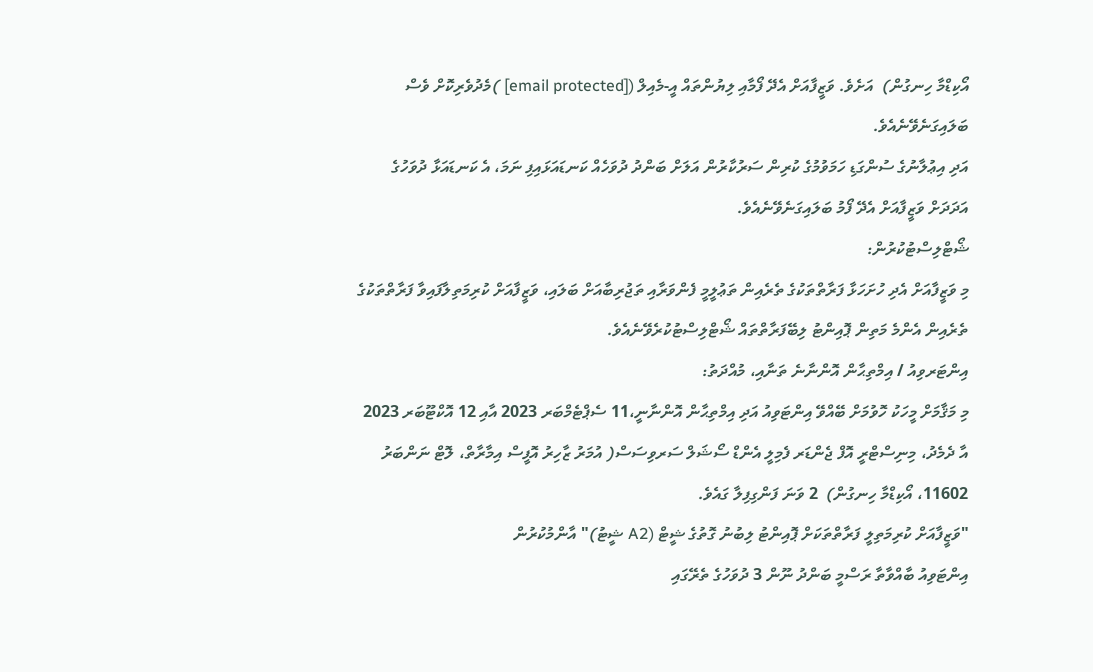އޯކިޑްމާ ހިނގުން)  އަށެވެ. ވަޒީފާއަށް އެދޭ ފޯމާއި ލިޔުންތައް އީ-މެއިލް ([email protected] )މެދުވެރިކޮށް ވެސް ބަލައިގަނެވޭނެއެވެ.
އަދި އިޢުލާނުގެ ސުންގަޑި ހަމަވުމުގެ ކުރިން ސަރުކާރުން އަލަށް ބަންދު ދުވަހެއް ކަނޑައަޅައިފި ނަމަ، އެ ކަނޑައަޅާ ދުވަހުގެ އަދަދަށް ވަޒީފާއަށް އެދޭ ފޯމު ބަލައިގަނެވޭނެއެވެ.
ޝޯޓްލިސްޓުކުރުން:
މި ވަޒީފާއަށް އެދި ހުށަހަޅާ ފަރާތްތަކުގެ ތެރެއިން ތަޢުލީމީ ފެންވަރާއި ތަޖުރިބާއަށް ބަލައި، ވަޒީފާއަށް ކުރިމަތިލާފައިވާ ފަރާތްތަކުގެ ތެރެއިން އެންމެ މަތިން ޕޮއިންޓު ލިބޭފަރާތްތައް ޝޯޓްލިސްޓުކުރެވޭނެއެވެ.
އިންޓަރވިއު / އިމްތިޙާން އޮންނާނެ ތަނާއި، މުއްދަތު:
މި މަޤާމަށް މީހަކު ހޮވުމަށް ބޭއްވޭ އިންޓަވިއު އަދި އިމްތިޙާން އޮންނާނީ،11 ސެޕްޓެމްބަރ 2023 އާއި 12 އޮކްޓޫބަރ 2023 އާ ދެމެދު، މިނިސްޓްރީ އޮފް ޖެންޑަރ ފެމިލީ އެންޑް ސޯޝަލް ސަރވިސަސް( އުމަރު ޒާހިރު އޮފީސް އިމާރާތް، ލޮޓް ނަންބަރު 11602، އޯކިޑްމާ ހިނގުން)  2 ވަނަ ފަންގިފިލާ ގައެވެ.
"ވަޒީފާއަށް ކުރިމަތިލީ ފަރާތްތަކަށް ޕޮއިންޓު ލިބުނު ގޮތުގެ ޝީޓް (A2 ޝީޓު)" އާންމުކުރުން
އިންޓަވިއު ބާއްވާތާ ރަސްމީ ބަންދު ނޫން 3 ދުވަހުގެ ތެރޭގައި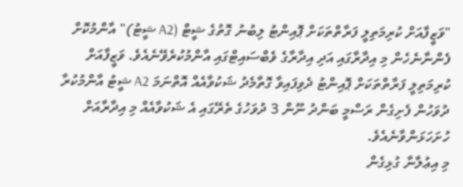"ވަޒީފާއަށް ކުރިމަތިލީ ފަރާތްތަކަށް ޕޮއިންޓު ލިބުނު ގޮތުގެ ޝީޓް (A2 ޝީޓު)" އާންމުކޮށް ފެންނާނެހެން މި އިދާރާގައި އަދި އިދާރާގެ ވެބްސައިޓްގައި އާންމުކުރެވޭނެއެވެ. ވަޒީފާއަށް ކުރިމަތިލީ ފަރާތްތަކަށް ޕޮއިންޓު ދެވިފައިވާ ގޮތާމެދު ޝަކުވާއެއް އޮތްނަމަ A2 ޝީޓު އާންމުކުރާ ދުވަހުން ފެށިގެން ރަސްމީ ބަންދު ނޫން 3 ދުވަހުގެ ތެރޭގައި އެ ޝަކުވާއެއް މި އިދާރާއަށް ހުށަހަޅަންވާނެއެވެ.
މި އިޢުލާނާ ގުޅިގެން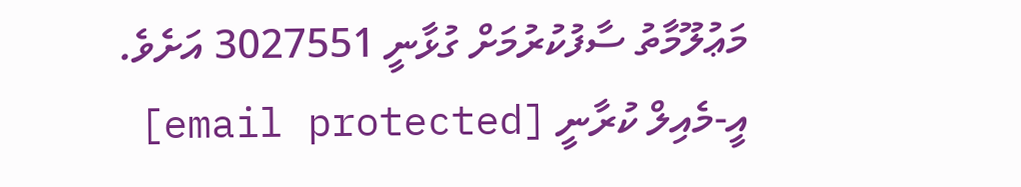މަޢުލޫމާތު ސާފުކުރުމަށް ގުޅާނީ 3027551 އަށެވެ. އީ-މެއިލް ކުރާނީ [email protected]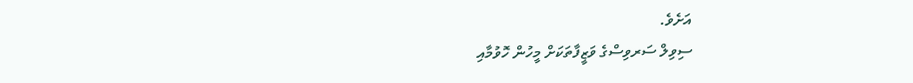އަށެވެ.
ސިވިލް ސަރވިސްގެ ވަޒީފާތަކަށް މީހުން ހޮވުމާއި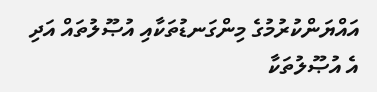އައްޔަންކުރުމުގެ މިންގަނޑުތަކާއި އުޞޫލުތައް އަދި އެ އުޞޫލުތަކާ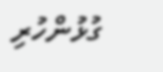ގުޅުންހުރި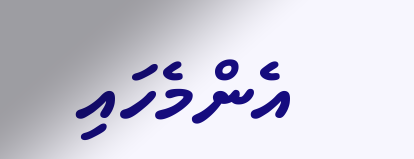އެންމެހައި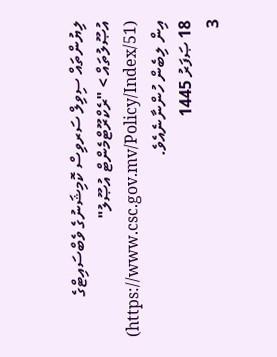ލިޔުންތައް ސިވިލް ސަރވިސް ކޮމިޝަނުގެ ވެބްސައިޓްގެ އުޞޫލުތައް > "ރެކްރޫޓްމެންޓް އުޞޫލު" (https://www.csc.gov.mv/Policy/Index/51) އިން ލިބެން ހުންނާނެއެވެ.
18 ޞަފަރު 1445
3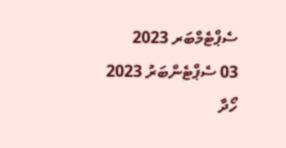ސެޕްޓެމްބަރ 2023
03 ސެޕްޓެންބަރު 2023
ހޯދާ